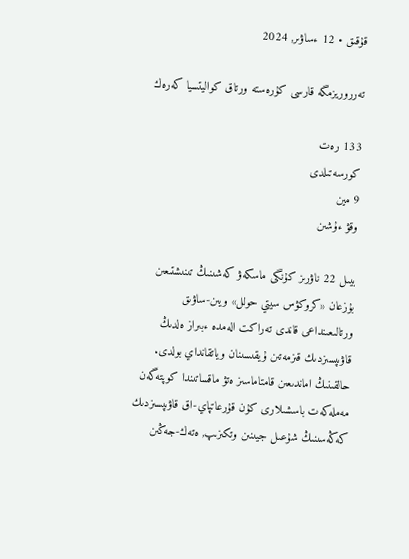قۇقىق • 12 ءساۋىر, 2024

تەرروريزمگە قارسى كۇرەستە ورتاق كواليتسيا كەرەك

133 رەت
كورسەتىلدى
9 مين
وقۋ ءۇشىن

بيىل 22 ناۋرىز كۇنگى ماسكەۋ كەشىنىڭ تىنىشتىعىن بۇزعان «كروكۋس سيتي حولل» ويىن-ساۋىق ورتالىعىنداعى قاندى تەراكت الەمدە ءبىراز ەلدىڭ قاۋىپسىزدىك قىزمەتىن ۇيقىسىنان وياتقانداي بولدى. حالقىنىڭ اماندىعىن قامتاماسىز ەتۋ ماقساتىندا كوپتەگەن مەملەكەت باسشىلارى كۇن قۇرعاتپاي-اق قاۋىپسىزدىك كەڭەسىنىڭ شۇعىل جيىنىن وتكىزىپ, ەتەك-جەڭىن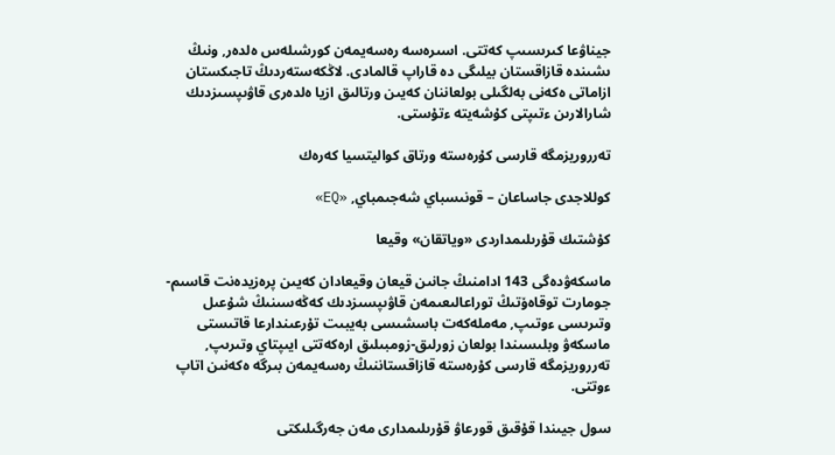جيناۋعا كىرىسىپ كەتتى. اسىرەسە رەسەيمەن كورشىلەس ەلدەر, ونىڭ ىشىندە قازاقستان بيلىگى دە قاراپ قالمادى. لاڭكەستەردىڭ تاجىكستان ازاماتى ەكەنى بەلگىلى بولعاننان كەيىن ورتالىق ازيا ەلدەرى قاۋىپسىزدىك شارالارىن ءتىپتى كۇشەيتە ءتۇستى.

تەرروريزمگە قارسى كۇرەستە ورتاق كواليتسيا كەرەك

كوللاجدى جاساعان – قونىسباي شەجىمباي, «EQ»

كۇشتىك قۇرىلىمداردى «وياتقان» وقيعا

ماسكەۋدەگى 143 ادامنىڭ جانىن قيعان وقيعادان كەيىن پرەزيدەنت قاسىم-جومارت توقاەۆتىڭ توراعالىعىمەن قاۋىپسىزدىك كەڭەسىنىڭ شۇعىل وتىرىسى ءوتىپ, مەملەكەت باسشىسى بەيبىت تۇرعىندارعا قاتىستى ماسكەۋ وبلىسىندا بولعان زورلىق-زومبىلىق ارەكەتتى ايىپتاي وتىرىپ, تەرروريزمگە قارسى كۇرەستە قازاقستاننىڭ رەسەيمەن بىرگە ەكەنىن اتاپ ءوتتى.

سول جيىندا قۇقىق قورعاۋ قۇرىلىمدارى مەن جەرگىلىكتى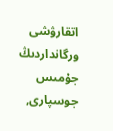اتقارۋشى ورگانداردىڭ جۇمىس جوسپارى,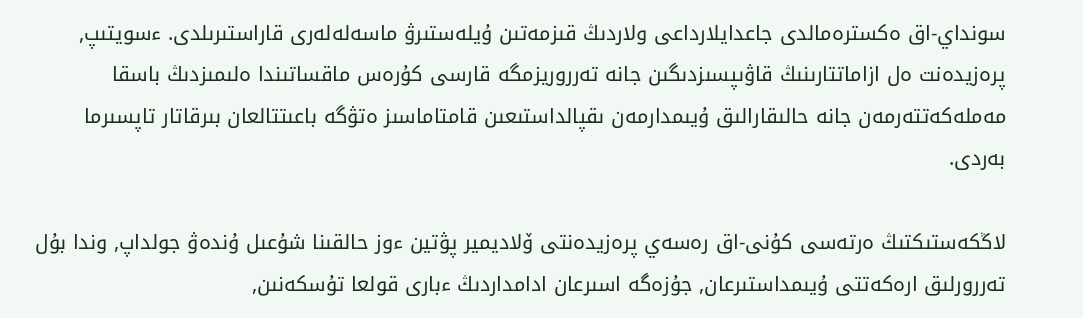سونداي-اق ەكسترەمالدى جاعدايلارداعى ولاردىڭ قىزمەتىن ۇيلەستىرۋ ماسەلەلەرى قاراستىرىلدى. ءسويتىپ, پرەزيدەنت ەل ازاماتتارىنىڭ قاۋىپسىزدىگىن جانە تەرروريزمگە قارسى كۇرەس ماقساتىندا ەلىمىزدىڭ باسقا مەملەكەتتەرمەن جانە حالىقارالىق ۇيىمدارمەن ىقپالداستىعىن قامتاماسىز ەتۋگە باعىتتالعان بىرقاتار تاپسىرما بەردى.

لاڭكەستىكتىڭ ەرتەسى كۇنى-اق رەسەي پرەزيدەنتى ۆلاديمير پۋتين ءوز حالقىنا شۇعىل ۇندەۋ جولداپ, وندا بۇل تەررورلىق ارەكەتتى ۇيىمداستىرعان, جۇزەگە اسىرعان ادامداردىڭ ءبارى قولعا تۇسكەنىن,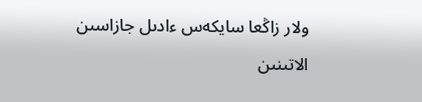ولار زاڭعا سايكەس ءادىل جازاسىن الاتىنىن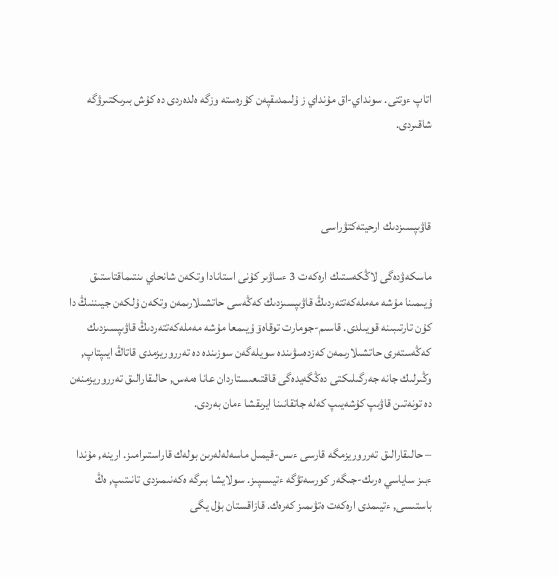اتاپ ءوتتى. سونداي-اق مۇنداي ز ۇلىمدىقپەن كۇرەستە وزگە ەلدەردى دە كۇش بىرىكتىرۋگە شاقىردى.



قاۋىپسىزدىك ارحيتەكتۋراسى

ماسكەۋدەگى لاڭكەستىك ارەكەت 3 ءساۋىر كۇنى استانادا وتكەن شانحاي ىنتىماقتاستىق ۇيىمىنا مۇشە مەملەكەتتەردىڭ قاۋىپسىزدىك كەڭەسى حاتشىلارىمەن وتكەن ۇلكەن جيىننىڭ دا كۇن تارتىبىنە قويىلدى. قاسىم-جومارت توقاەۆ ۇيىمعا مۇشە مەملەكەتتەردىڭ قاۋىپسىزدىك كەڭەستەرى حاتشىلارىمەن كەزدەسۋىندە سويلەگەن سوزىندە دە تەرروريزمدى قاتاڭ ايىپتاپ, وڭىرلىك جانە جەرگىلىكتى دەڭگەيدەگى قاقتىعىستاردان عانا ەمەس, حالىقارالىق تەرروريزمنەن دە تونەتىن قاۋىپ كۇشەيىپ كەلە جاتقانىنا ايرىقشا ءمان بەردى.

– حالىقارالىق تەرروريزمگە قارسى ءىس-قيمىل ماسەلەلەرىن بولەك قاراستىرامىز. ارينە, مۇندا ءبىز ساياسي ەرىك-جىگەر كورسەتۋگە ءتيىسپىز. سولايشا بىرگە ەكەنىمىزدى تانىتىپ, ەڭ باستىسى, ءتيىمدى ارەكەت ەتۋىمىز كەرەك. قازاقستان بۇل يگى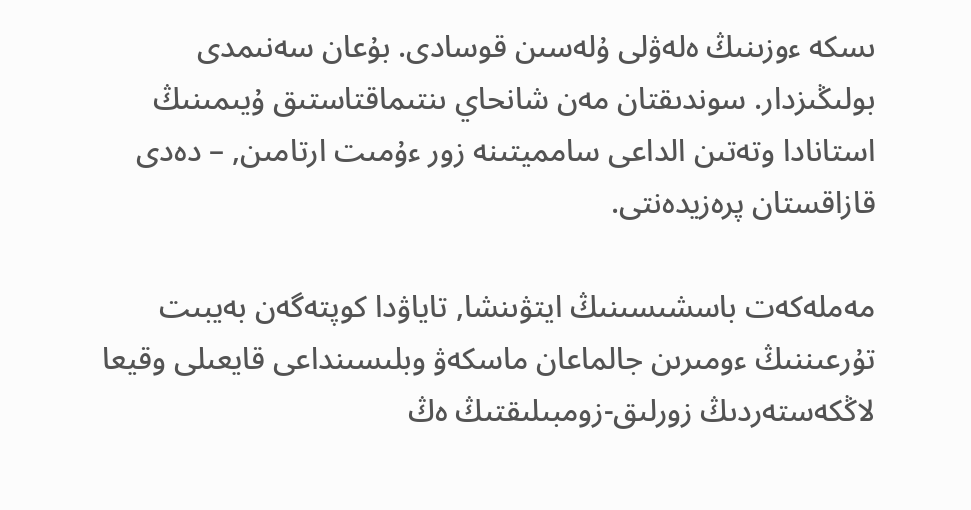ىسكە ءوزىنىڭ ەلەۋلى ۇلەسىن قوسادى. بۇعان سەنىمدى بولىڭىزدار. سوندىقتان مەن شانحاي ىنتىماقتاستىق ۇيىمىنىڭ استانادا وتەتىن الداعى سامميتىنە زور ءۇمىت ارتامىن, – دەدى قازاقستان پرەزيدەنتى.

مەملەكەت باسشىسىنىڭ ايتۋىنشا, تاياۋدا كوپتەگەن بەيبىت تۇرعىننىڭ ءومىرىن جالماعان ماسكەۋ وبلىسىنداعى قايعىلى وقيعا لاڭكەستەردىڭ زورلىق-زومبىلىقتىڭ ەڭ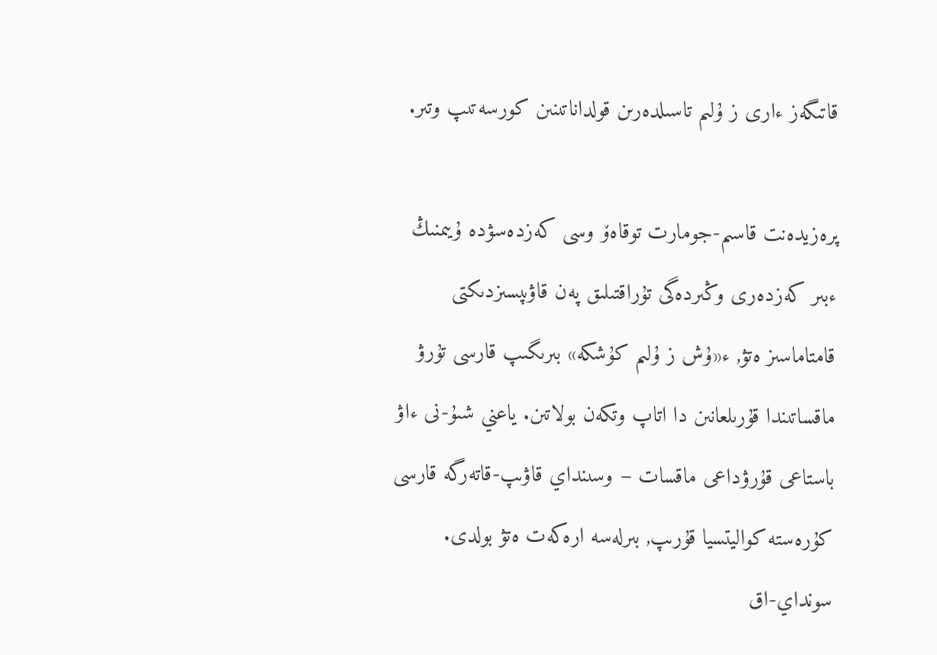قاتىگەز ءارى ز ۇلىم تاسىلدەرىن قولداناتىنىن كورسەتىپ وتىر.

پرەزيدەنت قاسىم-جومارت توقاەۆ وسى كەزدەسۋدە ۇيىمنىڭ ءبىر كەزدەرى وڭىردەگى تۇراقتىلىق پەن قاۋىپسىزدىكتى قامتاماسىز ەتۋ, ء«ۇش ز ۇلىم كۇشكە» بىرىگىپ قارسى تۇرۋ ماقساتىندا قۇرىلعانىن دا اتاپ وتكەن بولاتىن. ياعني شىۇ-نى ءاۋ باستاعى قۇرۋداعى ماقسات – وسىنداي قاۋىپ-قاتەرگە قارسى كۇرەستە كواليتسيا قۇرىپ, بىرلەسە ارەكەت ەتۋ بولدى. سونداي-اق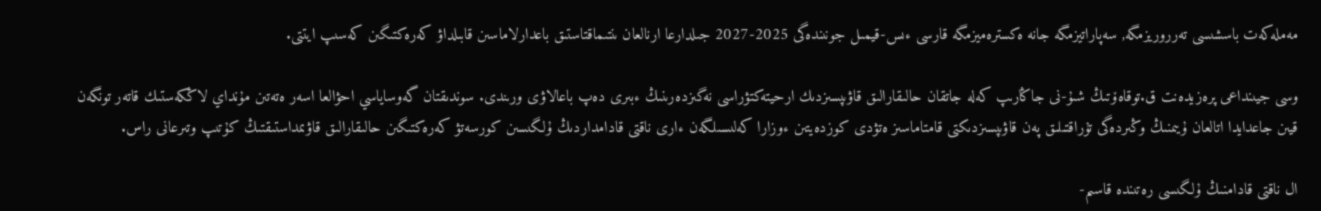مەملەكەت باسشىسى تەرروريزمگە, سەپاراتيزمگە جانە ەكسترەميزمگە قارسى ءىس-قيمىل جونىندەگى 2025-2027 جىلدارعا ارنالعان ىنتىماقتاستىق باعدارلاماسىن قابىلداۋ كەرەكتىگىن كەسىپ ايتتى.

وسى جيىنداعى پرەزيدەنت ق.توقاەۆتىڭ شىۇ-نى جاڭارىپ كەلە جاتقان حالىقارالىق قاۋىپسىزدىك ارحيتەكتۋراسى نەگىزدەرىنىڭ ءبىرى دەپ باعالاۋى ورىندى. سوندىقتان گەوساياسي احۋالعا اسەر ەتەتىن مۇنداي لاڭكەستىك قاتەر تونگەن قيىن جاعدايدا اتالعان ۇيىمنىڭ وڭىردەگى تۇراقتىلىق پەن قاۋىپسىزدىكتى قامتاماسىز ەتۋدى كوزدەيتىن ءوزارا كەلىسىلگەن ءارى ناقتى قادامداردىڭ ۇلگىسىن كورسەتۋ كەرەكتىگىن حالىقارالىق قاۋىمداستىقتىڭ كۇتىپ وتىرعانى راس.

ال ناقتى قادامنىڭ ۇلگىسى رەتىندە قاسىم-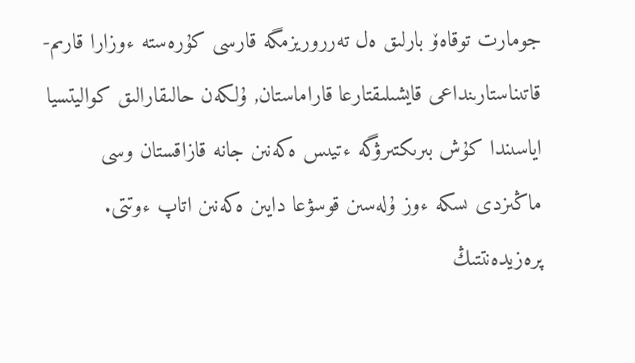جومارت توقاەۆ بارلىق ەل تەرروريزمگە قارسى كۇرەستە ءوزارا قارىم-قاتىناستارىنداعى قايشىلىقتارعا قاراماستان, ۇلكەن حالىقارالىق كواليتسيا اياسىندا كۇش بىرىكتىرۋگە ءتيىس ەكەنىن جانە قازاقستان وسى ماڭىزدى ىسكە ءوز ۇلەسىن قوسۋعا دايىن ەكەنىن اتاپ ءوتتى. پرەزيدەنتتىڭ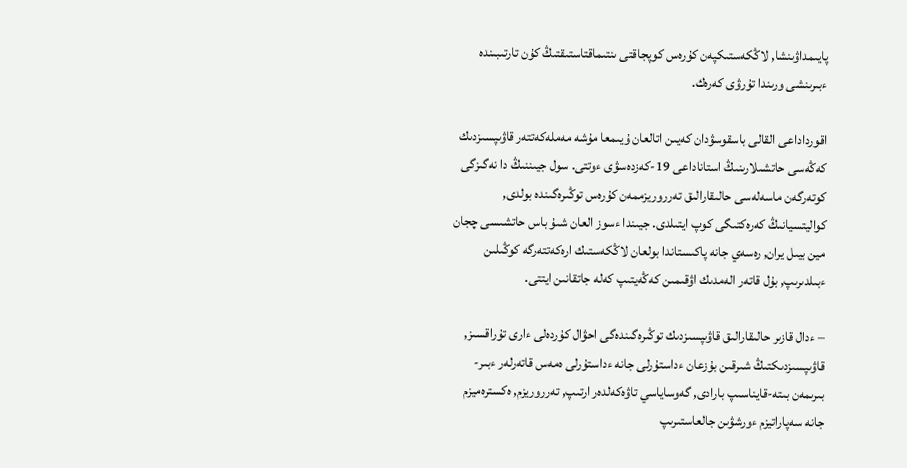پايىمداۋىنشا, لاڭكەستىكپەن كۇرەس كوپجاقتى ىنتىماقتاستىقتىڭ كۇن تارتىبىندە ءبىرىنشى ورىندا تۇرۋى كەرەك.

اقورداداعى القالى باسقوسۋدان كەيىن اتالعان ۇيىمعا مۇشە مەملەكەتتەر قاۋىپسىزدىك كەڭەسى حاتشىلارىنىڭ استاناداعى 19-كەزدەسۋى ءوتتى. سول جيىننىڭ دا نەگىزگى كوتەرگەن ماسەلەسى حالىقارالىق تەرروريزممەن كۇرەس توڭىرەگىندە بولدى, كواليتسيانىڭ كەرەكتىگى كوپ ايتىلدى. جيىندا ءسوز العان شىۇ باس حاتشىسى چجان مين بيىل يران, رەسەي جانە پاكىستاندا بولعان لاڭكەستىك ارەكەتتەرگە كوڭىلىن ءبىلدىرىپ, بۇل قاتەر الەمدىك اۋقىمىن كەڭەيتىپ كەلە جاتقانىن ايتتى.

– ءدال قازىر حالىقارالىق قاۋىپسىزدىك توڭىرەگىندەگى احۋال كۇردەلى ءارى تۇراقسىز, قاۋىپسىزدىكتىڭ شىرقىن بۇزعان ءداستۇرلى جانە ءداستۇرلى ەمەس قاتەرلەر ءبىر-بىرىمەن بىتە-قايناسىپ بارادى, گەوساياسي تاۋەكەلدەر ارتىپ, تەرروريزم, ەكسترەميزم جانە سەپاراتيزم ءورشۋىن جالعاستىرىپ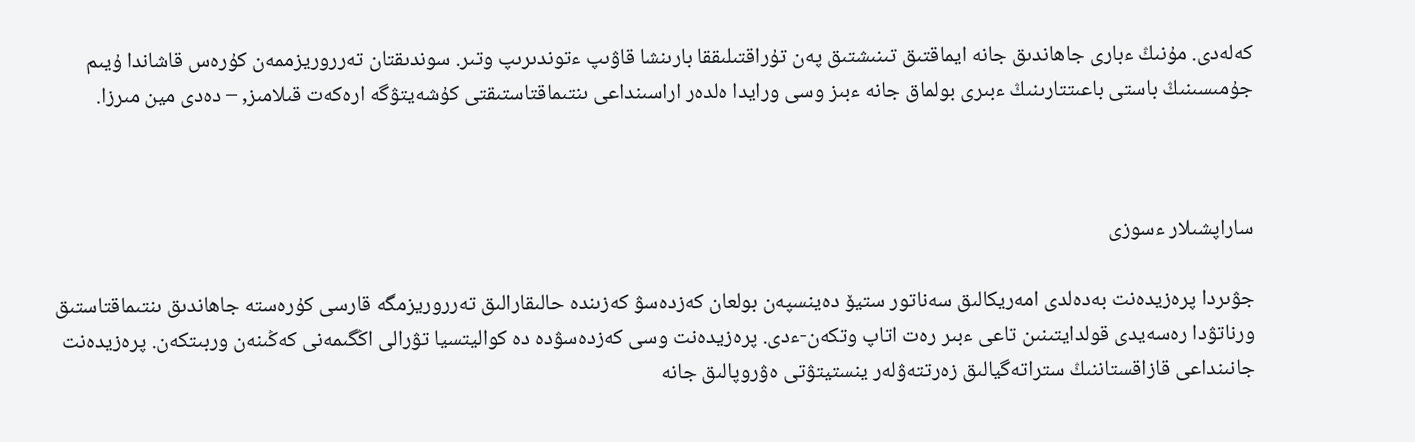كەلەدى. مۇنىڭ ءبارى جاھاندىق جانە ايماقتىق تىنىشتىق پەن تۇراقتىلىققا بارىنشا قاۋىپ ءتوندىرىپ وتىر. سوندىقتان تەرروريزممەن كۇرەس قاشاندا ۇيىم جۇمىسىنىڭ باستى باعىتتارىنىڭ ءبىرى بولماق جانە ءبىز وسى ورايدا ەلدەر اراسىنداعى ىنتىماقتاستىقتى كۇشەيتۋگە ارەكەت قىلامىز, – دەدى مين مىرزا.



ساراپشىلار ءسوزى

جۋىردا پرەزيدەنت بەدەلدى امەريكالىق سەناتور ستيۆ دەينسپەن بولعان كەزدەسۋ كەزىندە حالىقارالىق تەرروريزمگە قارسى كۇرەستە جاھاندىق ىنتىماقتاستىق ورناتۋدا رەسەيدى قولدايتىنىن تاعى ءبىر رەت اتاپ وتكەن-ءدى. پرەزيدەنت وسى كەزدەسۋدە دە كواليتسيا تۋرالى اڭگىمەنى كەڭىنەن وربىتكەن. پرەزيدەنت جانىنداعى قازاقستاننىڭ ستراتەگيالىق زەرتتەۋلەر ينستيتۋتى ەۋروپالىق جانە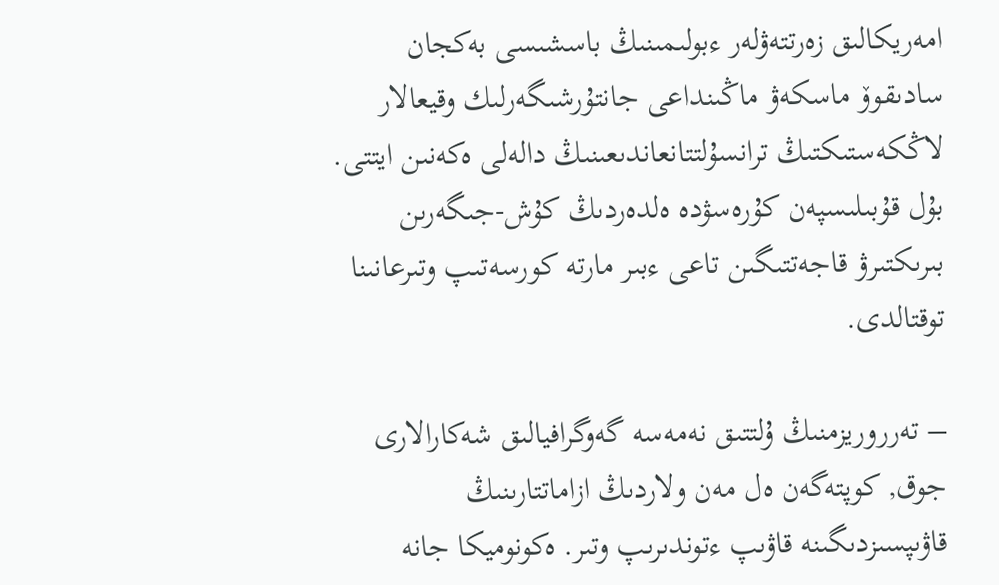امەريكالىق زەرتتەۋلەر ءبولىمىنىڭ باسشىسى بەكجان سادىقوۆ ماسكەۋ ماڭىنداعى جانتۇرشىگەرلىك وقيعالار لاڭكەستىكتىڭ ترانسۇلتتانعاندىعىنىڭ دالەلى ەكەنىن ايتتى. بۇل قۇبىلىسپەن كۇرەسۋدە ەلدەردىڭ كۇش-جىگەرىن بىرىكتىرۋ قاجەتتىگىن تاعى ءبىر مارتە كورسەتىپ وتىرعانىنا توقتالدى.

– تەرروريزمنىڭ ۇلتتىق نەمەسە گەوگرافيالىق شەكارالارى جوق, كوپتەگەن ەل مەن ولاردىڭ ازاماتتارىنىڭ قاۋىپسىزدىگىنە قاۋىپ ءتوندىرىپ وتىر. ەكونوميكا جانە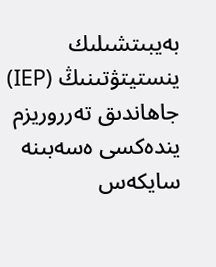بەيبىتشىلىك ينستيتۋتىنىڭ (IEP) جاھاندىق تەرروريزم يندەكسى ەسەبىنە سايكەس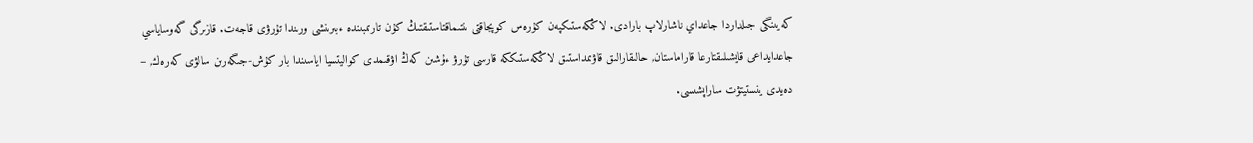كەيىنگى جىلداردا جاعداي ناشارلاپ بارادى. لاڭكەستىكپەن كۇرەس كوپجاقتى ىنتىماقتاستىقتىڭ كۇن تارتىبىندە ءبىرىنشى ورىندا تۇرۋى قاجەت. قازىرگى گەوساياسي جاعدايداعى قايشىلىقتارعا قاراماستان, حالىقارالىق قاۋىمداستىق لاڭكەستىككە قارسى تۇرۋ ءۇشىن كەڭ اۋقىمدى كواليتسيا اياسىندا بار كۇش-جىگەرىن سالۋى كەرەك, – دەيدى ينستيتۋت ساراپشىسى.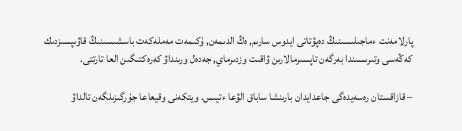پارلامەنت ءماجىلىسىنىڭ دەپۋتاتى ايدوس سارىم, ەڭ الدىمەن, ۇكىمەت مەملەكەت باسشىسىنىڭ قاۋىپسىزدىك كەڭەسى وتىرىسىندا بەرگەن تاپسىرمالارىن ۋاقىت وزدىرماي, جەدەل ورىنداۋ كەرەكتىگىن العا تارتتى.

– قازاقستان رەسەيدەگى جاعدايدان بارىنشا ساباق الۋعا ءتيىس. ويتكەنى وقيعاعا جۇرگىزىلگەن تالداۋ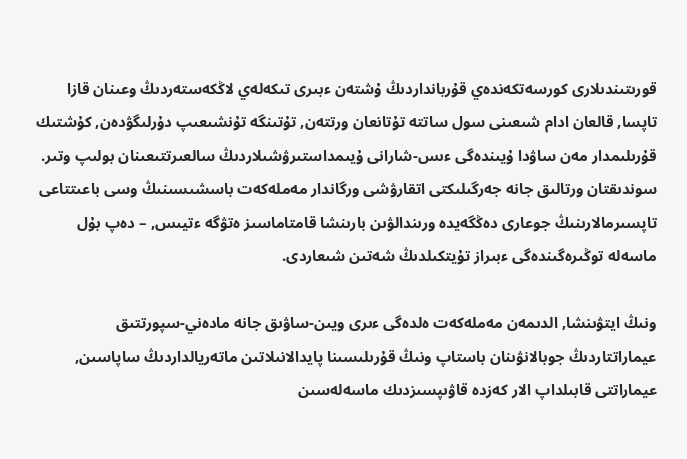قورىتىندىلارى كورسەتكەندەي قۇربانداردىڭ ۇشتەن ءبىرى تىكەلەي لاڭكەستەردىڭ وعىنان قازا تاپسا, قالعان ادام شىعىنى سول ساتتە تۇتانعان ورتتەن, تۇتىنگە تۇنشىعىپ دۇرلىگۋدەن, كۇشتىك قۇرىلىمدار مەن ساۋدا ۇيىندەگى ءىس-شارانى ۇيىمداستىرۋشىلاردىڭ سالعىرتتىعىنان بولىپ وتىر. سوندىقتان ورتالىق جانە جەرگىلىكتى اتقارۋشى ورگاندار مەملەكەت باسشىسىنىڭ وسى باعىتتاعى تاپسىرمالارىنىڭ جوعارى دەڭگەيدە ورىندالۋىن بارىنشا قامتاماسىز ەتۋگە ءتيىس, – دەپ بۇل ماسەلە توڭىرەگىندەگى ءبىراز تۇيتكىلدىڭ شەتىن شىعاردى.

ونىڭ ايتۋىنشا, الدىمەن مەملەكەت ەلدەگى ءىرى ويىن-ساۋىق جانە مادەني-سپورتتىق عيماراتتاردىڭ جوبالانۋىنان باستاپ ونىڭ قۇرىلىسىنا پايدالانىلاتىن ماتەريالداردىڭ ساپاسىن, عيماراتتى قابىلداپ الار كەزدە قاۋىپسىزدىك ماسەلەسىن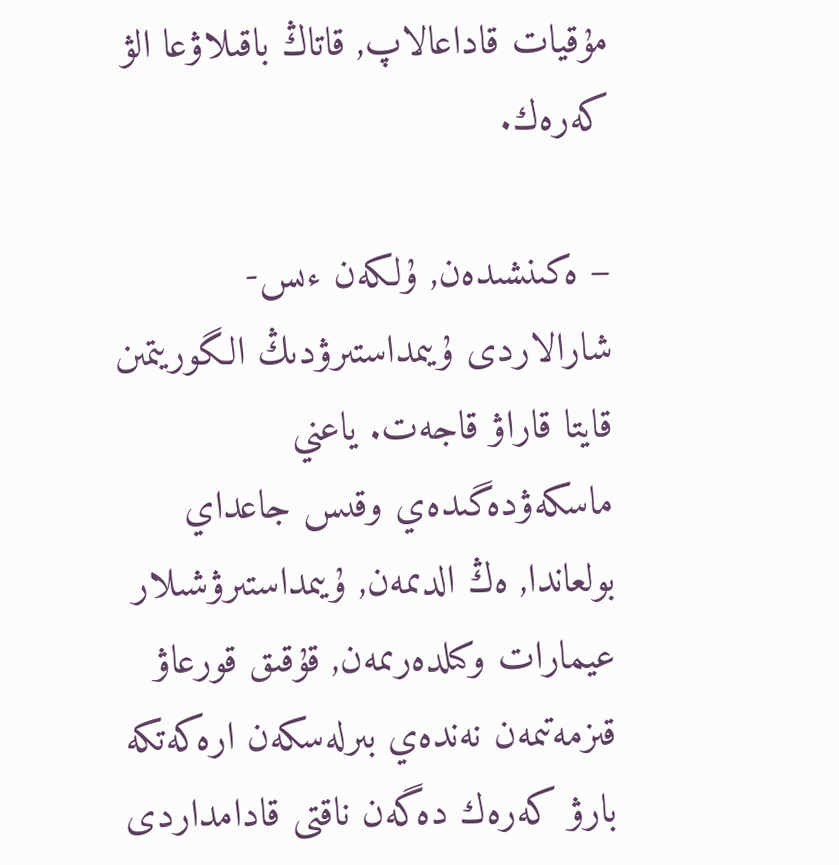مۇقيات قاداعالاپ, قاتاڭ باقىلاۋعا الۋ كەرەك.

– ەكىنشىدەن, ۇلكەن ءىس-شارالاردى ۇيىمداستىرۋدىڭ الگوريتمىن قايتا قاراۋ قاجەت. ياعني ماسكەۋدەگىدەي وقىس جاعداي بولعاندا, ەڭ الدىمەن, ۇيىمداستىرۋشىلار عيمارات وكىلدەرىمەن, قۇقىق قورعاۋ قىزمەتىمەن نەندەي بىرلەسكەن ارەكەتكە بارۋ كەرەك دەگەن ناقتى قادامداردى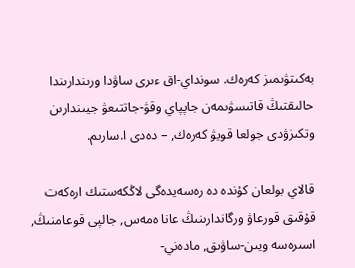بەكىتۋىمىز كەرەك. سونداي-اق ءىرى ساۋدا ورىندارىندا حالىقتىڭ قاتىسۋىمەن جاپپاي وقۋ-جاتتىعۋ جيىندارىن وتكىزۋدى جولعا قويۋ كەرەك, – دەدى ا.سارىم.

قالاي بولعان كۇندە دە رەسەيدەگى لاڭكەستىك ارەكەت قۇقىق قورعاۋ ورگاندارىنىڭ عانا ەمەس, جالپى قوعامنىڭ, اسىرەسە ويىن-ساۋىق, مادەني-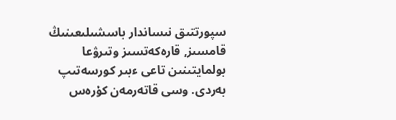سپورتتىق نىساندار باسشىلىعىنىڭ قامسىز, قارەكەتسىز وتىرۋعا بولمايتىنىن تاعى ءبىر كورسەتىپ بەردى. وسى قاتەرمەن كۇرەس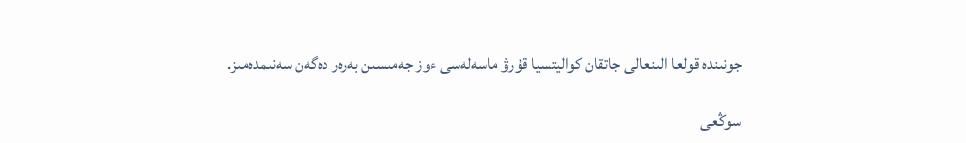جونىندە قولعا الىنعالى جاتقان كواليتسيا قۇرۋ ماسەلەسى ءوز جەمىسىن بەرەر دەگەن سەنىمدەمىز.

سوڭعى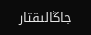جاڭالىقتار